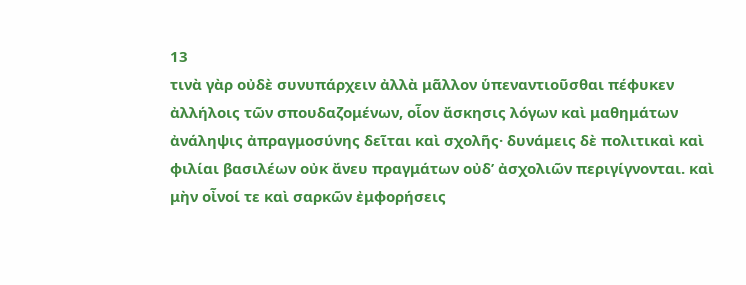13
τινὰ γὰρ οὐδὲ συνυπάρχειν ἀλλὰ μᾶλλον ὑπεναντιοῦσθαι πέφυκεν ἀλλήλοις τῶν σπουδαζομένων, οἷον ἄσκησις λόγων καὶ μαθημάτων ἀνάληψις ἀπραγμοσύνης δεῖται καὶ σχολῆς· δυνάμεις δὲ πολιτικαὶ καὶ φιλίαι βασιλέων οὐκ ἄνευ πραγμάτων οὐδʼ ἀσχολιῶν περιγίγνονται. καὶ μὴν οἶνοί τε καὶ σαρκῶν ἐμφορήσεις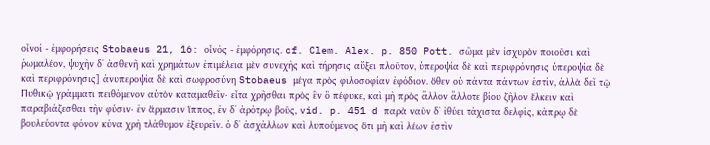οἶνοί - ἐμφορήσεις Stobaeus 21, 16: οἶνός - ἐμφόρησις. cf. Clem. Alex. p. 850 Pott. σῶμα μὲν ἰσχυρὸν ποιοῦσι καὶ ῥωμαλέον, ψυχὴν δʼ ἀσθενῆ καὶ χρημάτων ἐπιμέλεια μὲν συνεχὴς καὶ τήρησις αὔξει πλοῦτον, ὑπεροψία δὲ καὶ περιφρόνησις ὑπεροψία δὲ καὶ περιφρόνησις] ἀνυπεροψία δὲ καὶ σωφροσύνη Stobaeus μέγα πρὸς φιλοσοφίαν ἐφόδιον. ὅθεν οὐ πάντα πάντων ἐστίν, ἀλλὰ δεῖ τῷ Πυθικῷ γράμματι πειθόμενον αὑτὸν καταμαθεῖν· εἶτα χρῆσθαι πρὸς ἓν ὃ πέφυκε, καὶ μὴ πρὸς ἄλλον ἄλλοτε βίου ζῆλον ἕλκειν καὶ παραβιάζεσθαι τὴν φύσιν· ἐν ἅρμασιν ἵππος, ἐν δʼ ἀρότρῳ βοῦς, vid. p. 451 d παρὰ ναῦν δʼ ἰθύει τάχιστα δελφίς, κάπρῳ δὲ βουλεύοντα φόνον κύνα χρὴ τλάθυμον ἐξευρεῖν. ὁ δʼ ἀσχάλλων καὶ λυπούμενος ὅτι μὴ καὶ λέων ἐστὶν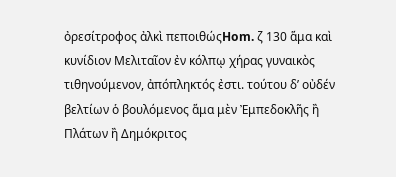ὀρεσίτροφος ἀλκὶ πεποιθώςHom. ζ 130 ἅμα καὶ κυνίδιον Μελιταῖον ἐν κόλπῳ χήρας γυναικὸς τιθηνούμενον, ἀπόπληκτός ἐστι. τούτου δʼ οὐδέν βελτίων ὁ βουλόμενος ἅμα μὲν Ἐμπεδοκλῆς ἢ Πλάτων ἢ Δημόκριτος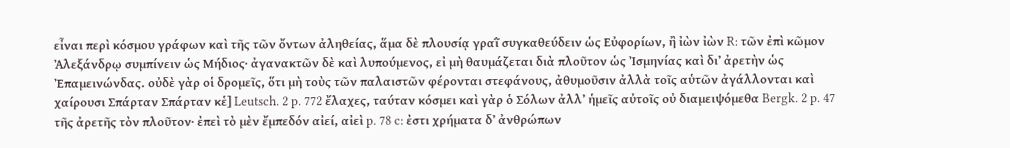εἶναι περὶ κόσμου γράφων καὶ τῆς τῶν ὄντων ἀληθείας, ἅμα δὲ πλουσίᾳ γραῒ συγκαθεύδειν ὡς Εὐφορίων, ἢ ἰὼν ἰὼν R: τῶν ἐπὶ κῶμον Ἀλεξάνδρῳ συμπίνειν ὡς Μήδιος· ἀγανακτῶν δὲ καὶ λυπούμενος, εἰ μὴ θαυμάζεται διὰ πλοῦτον ὡς Ἰσμηνίας καὶ διʼ ἀρετὴν ὡς Ἐπαμεινώνδας. οὐδὲ γὰρ οἱ δρομεῖς, ὅτι μὴ τοὺς τῶν παλαιστῶν φέρονται στεφάνους, ἀθυμοῦσιν ἀλλὰ τοῖς αὑτῶν ἀγάλλονται καὶ χαίρουσι Σπάρταν Σπάρταν κἑ] Leutsch. 2 p. 772 ἔλαχες, ταύταν κόσμει καὶ γὰρ ὁ Σόλων ἀλλʼ ἡμεῖς αὐτοῖς οὐ διαμειψόμεθα Bergk. 2 p. 47 τῆς ἀρετῆς τὸν πλοῦτον· ἐπεὶ τὸ μὲν ἔμπεδόν αἰεί, αἰεὶ p. 78 c: ἐστι χρήματα δʼ ἀνθρώπων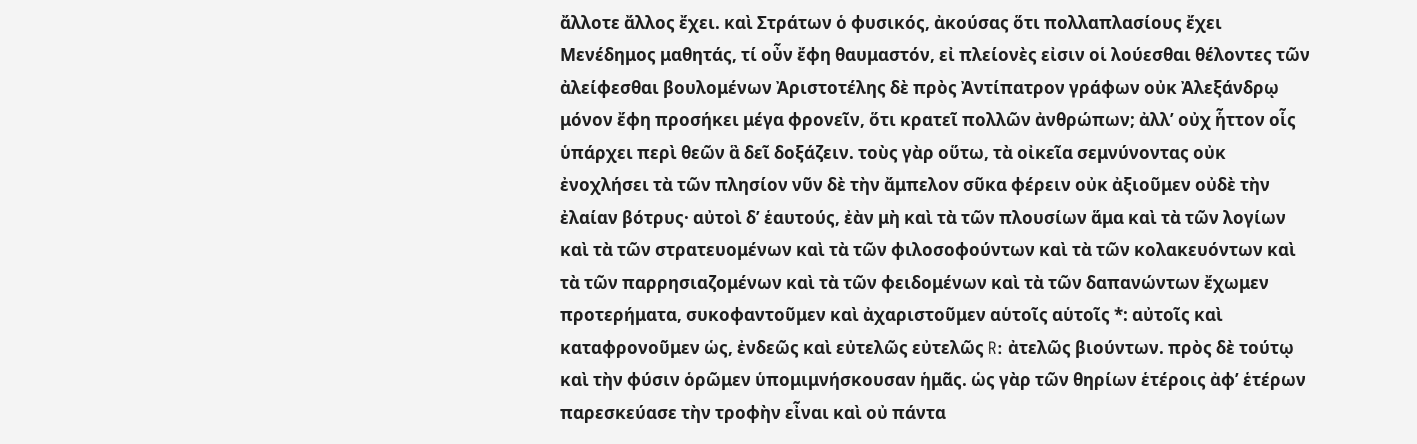ἄλλοτε ἄλλος ἔχει. καὶ Στράτων ὁ φυσικός, ἀκούσας ὅτι πολλαπλασίους ἔχει Μενέδημος μαθητάς, τί οὖν ἔφη θαυμαστόν, εἰ πλείονὲς εἰσιν οἱ λούεσθαι θέλοντες τῶν ἀλείφεσθαι βουλομένων Ἀριστοτέλης δὲ πρὸς Ἀντίπατρον γράφων οὐκ Ἀλεξάνδρῳ μόνον ἔφη προσήκει μέγα φρονεῖν, ὅτι κρατεῖ πολλῶν ἀνθρώπων; ἀλλʼ οὐχ ἧττον οἷς ὑπάρχει περὶ θεῶν ἃ δεῖ δοξάζειν. τοὺς γὰρ οὕτω, τὰ οἰκεῖα σεμνύνοντας οὐκ ἐνοχλήσει τὰ τῶν πλησίον νῦν δὲ τὴν ἄμπελον σῦκα φέρειν οὐκ ἀξιοῦμεν οὐδὲ τὴν ἐλαίαν βότρυς· αὐτοὶ δʼ ἑαυτούς, ἐὰν μὴ καὶ τὰ τῶν πλουσίων ἅμα καὶ τὰ τῶν λογίων καὶ τὰ τῶν στρατευομένων καὶ τὰ τῶν φιλοσοφούντων καὶ τὰ τῶν κολακευόντων καὶ τὰ τῶν παρρησιαζομένων καὶ τὰ τῶν φειδομένων καὶ τὰ τῶν δαπανώντων ἔχωμεν προτερήματα, συκοφαντοῦμεν καὶ ἀχαριστοῦμεν αὑτοῖς αὑτοῖς *: αὐτοῖς καὶ καταφρονοῦμεν ὡς, ἐνδεῶς καὶ εὐτελῶς εὐτελῶς R: ἀτελῶς βιούντων. πρὸς δὲ τούτῳ καὶ τὴν φύσιν ὁρῶμεν ὑπομιμνήσκουσαν ἡμᾶς. ὡς γὰρ τῶν θηρίων ἑτέροις ἀφʼ ἑτέρων παρεσκεύασε τὴν τροφὴν εἶναι καὶ οὐ πάντα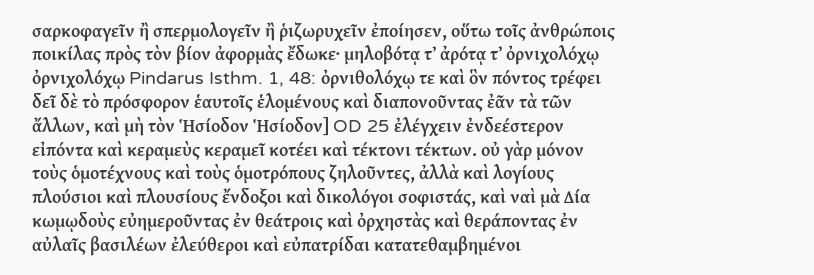σαρκοφαγεῖν ἢ σπερμολογεῖν ἢ ῥιζωρυχεῖν ἐποίησεν, οὕτω τοῖς ἀνθρώποις ποικίλας πρὸς τὸν βίον ἀφορμὰς ἔδωκε· μηλοβότᾳ τʼ ἀρότᾳ τʼ ὀρνιχολόχῳ ὀρνιχολόχῳ Pindarus Isthm. 1, 48: ὀρνιθολόχῳ τε καὶ ὃν πόντος τρέφει δεῖ δὲ τὸ πρόσφορον ἑαυτοῖς ἑλομένους καὶ διαπονοῦντας ἐᾶν τὰ τῶν ἄλλων, καὶ μὴ τὸν Ἡσίοδον Ἡσίοδον] OD 25 ἐλέγχειν ἐνδεέστερον εἰπόντα καὶ κεραμεὺς κεραμεῖ κοτέει καὶ τέκτονι τέκτων. οὐ γὰρ μόνον τοὺς ὁμοτέχνους καὶ τοὺς ὁμοτρόπους ζηλοῦντες, ἀλλὰ καὶ λογίους πλούσιοι καὶ πλουσίους ἔνδοξοι καὶ δικολόγοι σοφιστάς, καὶ ναὶ μὰ Δία κωμῳδοὺς εὐημεροῦντας ἐν θεάτροις καὶ ὀρχηστὰς καὶ θεράποντας ἐν αὐλαῖς βασιλέων ἐλεύθεροι καὶ εὐπατρίδαι κατατεθαμβημένοι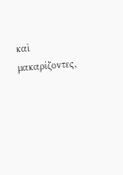καὶ μακαρίζοντες,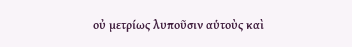οὐ μετρίως λυποῦσιν αὑτοὺς καὶ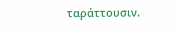ταράττουσιν.